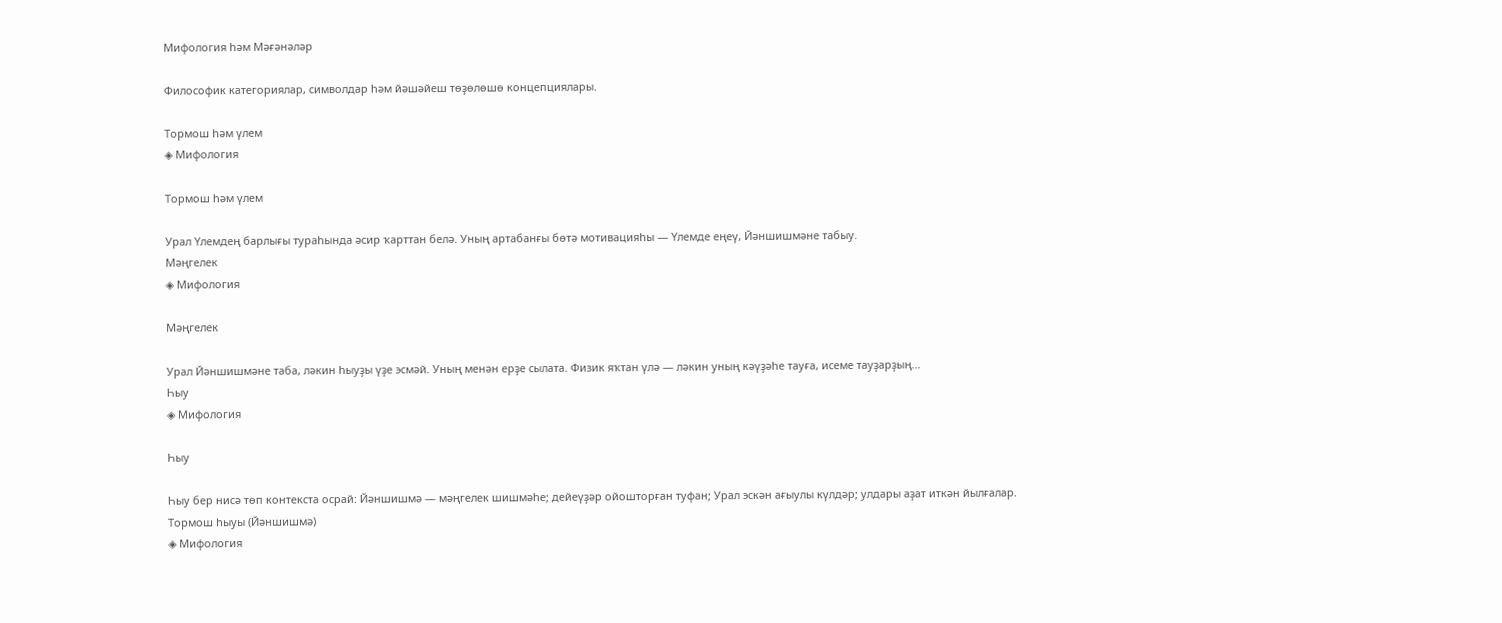Мифология һәм Мәғәнәләр

Философик категориялар, символдар һәм йәшәйеш төҙөлөшө концепциялары.

Тормош һәм үлем
◈ Мифология

Тормош һәм үлем

Урал Үлемдең барлығы тураһында әсир ҡарттан белә. Уның артабанғы бөтә мотивацияһы — Үлемде еңеү, Йәншишмәне табыу.
Мәңгелек
◈ Мифология

Мәңгелек

Урал Йәншишмәне таба, ләкин һыуҙы үҙе эсмәй. Уның менән ерҙе сылата. Физик яҡтан үлә — ләкин уның кәүҙәһе тауға, исеме тауҙарҙың...
Һыу
◈ Мифология

Һыу

Һыу бер нисә төп контекста осрай: Йәншишмә — мәңгелек шишмәһе; дейеүҙәр ойошторған туфан; Урал эскән ағыулы күлдәр; улдары аҙат иткән йылғалар.
Тормош һыуы (Йәншишмә)
◈ Мифология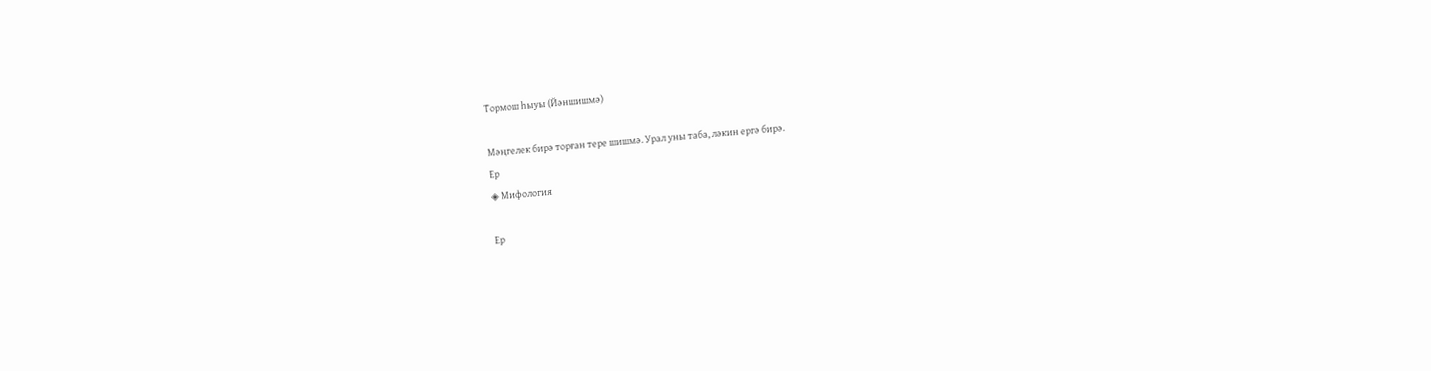Тормош һыуы (Йәншишмә)

Мәңгелек бирә торған тере шишмә. Урал уны таба, ләкин ергә бирә.
Ер
◈ Мифология

Ер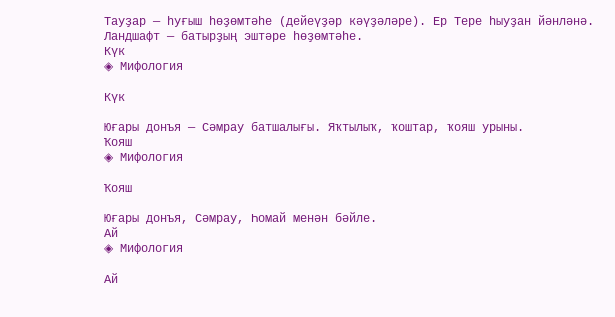Тауҙар — һуғыш һөҙөмтәһе (дейеүҙәр кәүҙәләре). Ер Тере һыуҙан йәнләнә. Ландшафт — батырҙың эштәре һөҙөмтәһе.
Күк
◈ Мифология

Күк

Юғары донъя — Сәмрау батшалығы. Яҡтылыҡ, ҡоштар, ҡояш урыны.
Ҡояш
◈ Мифология

Ҡояш

Юғары донъя, Сәмрау, Һомай менән бәйле.
Ай
◈ Мифология

Ай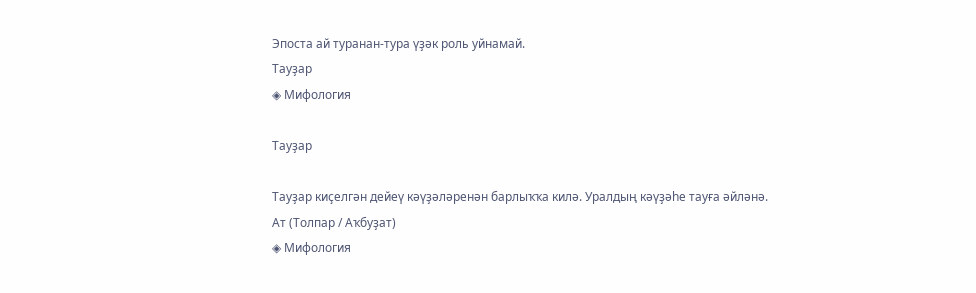Эпоста ай туранан-тура үҙәк роль уйнамай.
Тауҙар
◈ Мифология

Тауҙар

Тауҙар киҫелгән дейеү кәүҙәләренән барлыҡҡа килә. Уралдың кәүҙәһе тауға әйләнә.
Ат (Толпар / Аҡбуҙат)
◈ Мифология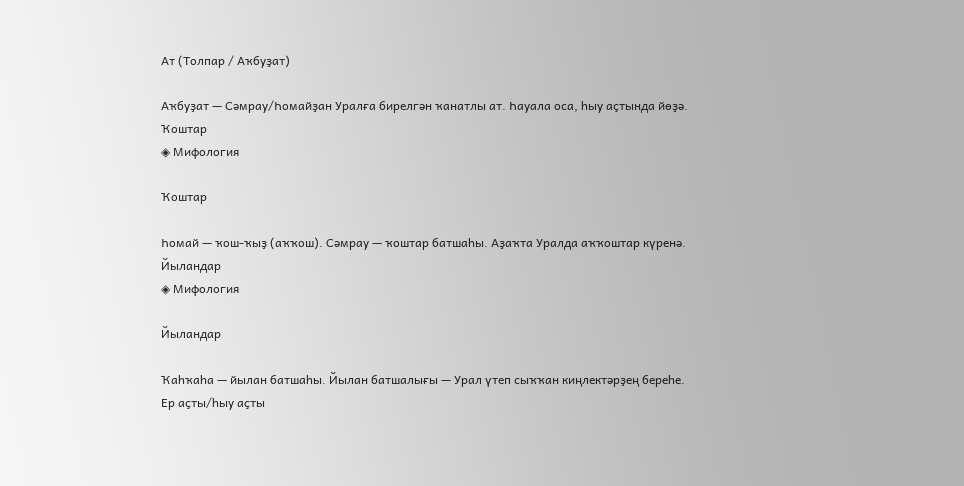Ат (Толпар / Аҡбуҙат)

Аҡбуҙат — Сәмрау/Һомайҙан Уралға бирелгән ҡанатлы ат. Һауала оса, һыу аҫтында йөҙә.
Ҡоштар
◈ Мифология

Ҡоштар

Һомай — ҡош-ҡыҙ (аҡҡош). Сәмрау — ҡоштар батшаһы. Аҙаҡта Уралда аҡҡоштар күренә.
Йыландар
◈ Мифология

Йыландар

Ҡаһҡаһа — йылан батшаһы. Йылан батшалығы — Урал үтеп сыҡҡан киңлектәрҙең береһе.
Ер аҫты/һыу аҫты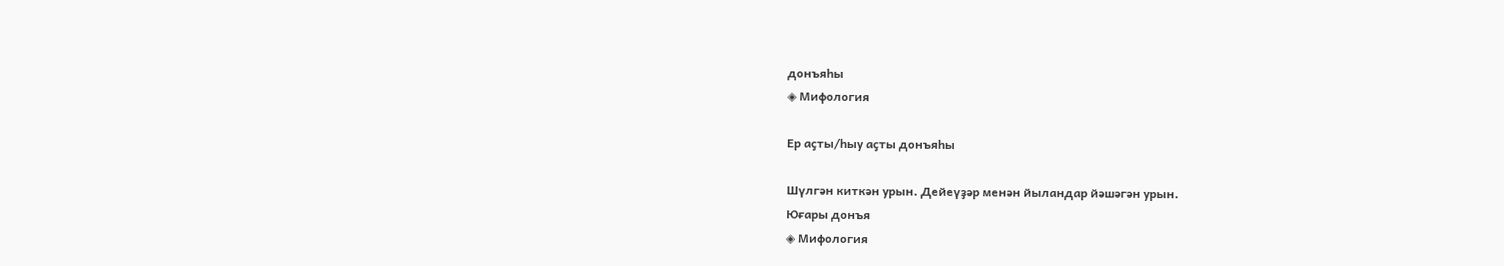донъяһы
◈ Мифология

Ер аҫты/һыу аҫты донъяһы

Шүлгән киткән урын. Дейеүҙәр менән йыландар йәшәгән урын.
Юғары донъя
◈ Мифология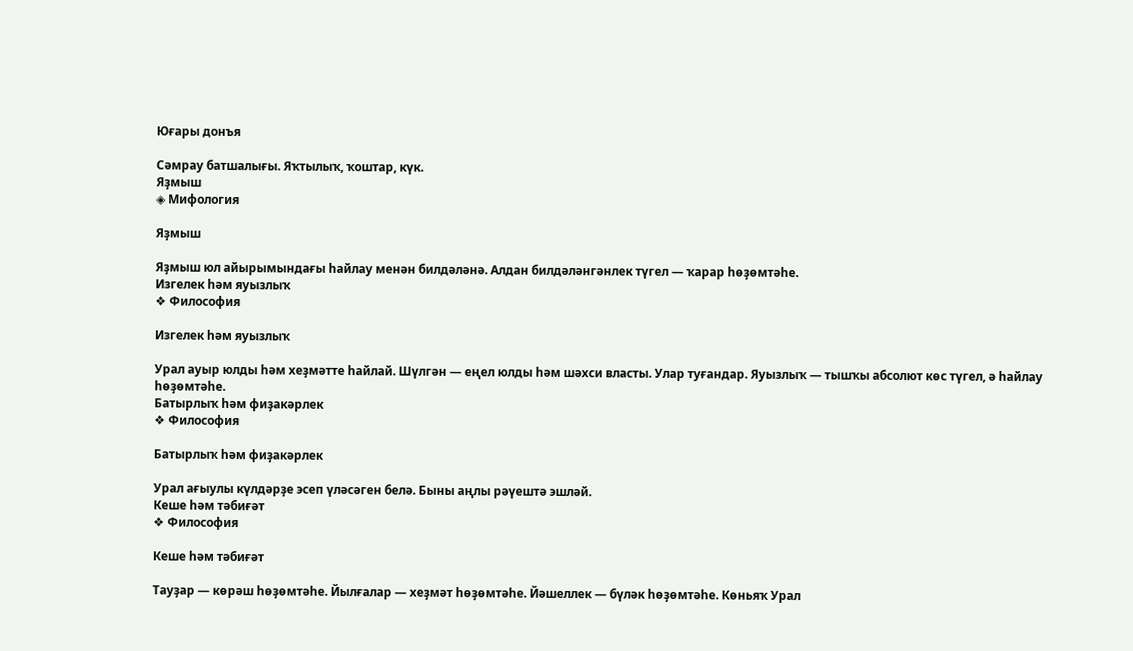Юғары донъя

Сәмрау батшалығы. Яҡтылыҡ, ҡоштар, күк.
Яҙмыш
◈ Мифология

Яҙмыш

Яҙмыш юл айырымындағы һайлау менән билдәләнә. Алдан билдәләнгәнлек түгел — ҡарар һөҙөмтәһе.
Изгелек һәм яуызлыҡ
❖ Философия

Изгелек һәм яуызлыҡ

Урал ауыр юлды һәм хеҙмәтте һайлай. Шүлгән — еңел юлды һәм шәхси власты. Улар туғандар. Яуызлыҡ — тышҡы абсолют көс түгел, ә һайлау һөҙөмтәһе.
Батырлыҡ һәм фиҙакәрлек
❖ Философия

Батырлыҡ һәм фиҙакәрлек

Урал ағыулы күлдәрҙе эсеп үләсәген белә. Быны аңлы рәүештә эшләй.
Кеше һәм тәбиғәт
❖ Философия

Кеше һәм тәбиғәт

Тауҙар — көрәш һөҙөмтәһе. Йылғалар — хеҙмәт һөҙөмтәһе. Йәшеллек — бүләк һөҙөмтәһе. Көньяҡ Урал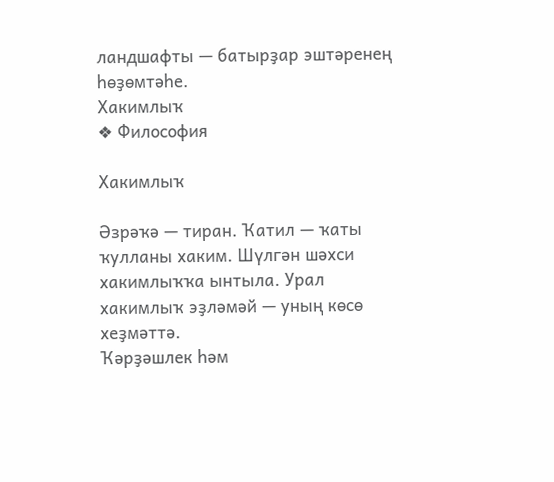ландшафты — батырҙар эштәренең һөҙөмтәһе.
Хакимлыҡ
❖ Философия

Хакимлыҡ

Әзрәҡә — тиран. Ҡатил — ҡаты ҡулланы хаким. Шүлгән шәхси хакимлыҡҡа ынтыла. Урал хакимлыҡ эҙләмәй — уның көсө хеҙмәттә.
Ҡәрҙәшлек һәм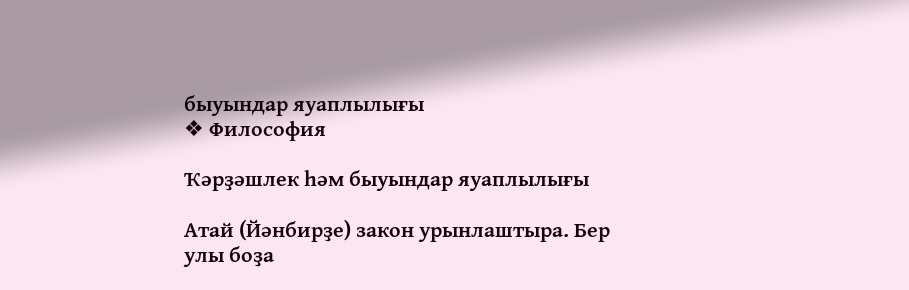быуындар яуаплылығы
❖ Философия

Ҡәрҙәшлек һәм быуындар яуаплылығы

Атай (Йәнбирҙе) закон урынлаштыра. Бер улы боҙа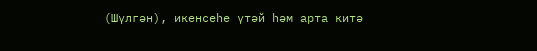(Шүлгән), икенсеһе үтәй һәм арта китә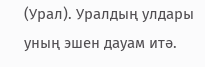(Урал). Уралдың улдары уның эшен дауам итә.